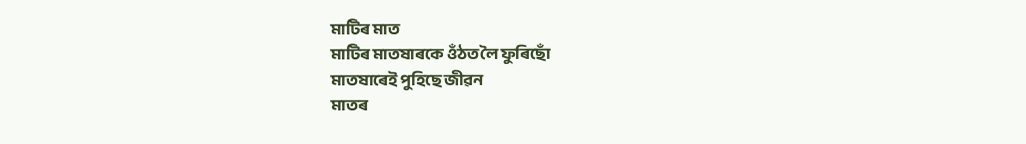মাটিৰ মাত
মাটিৰ মাতষাৰকে ওঁঠত লৈ ফুৰিছোঁ
মাতষাৰেই পুহিছে জীৱন
মাতৰ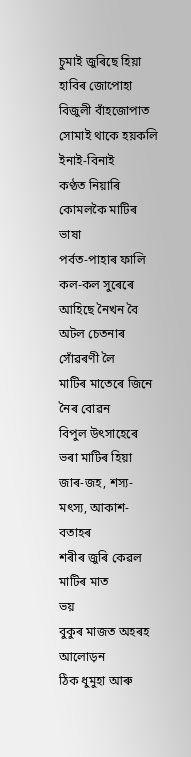চুমাই জুৰিছে হিয়া
হাবিৰ জোপোহা বিজুলী বাঁহজোপাত
সোমাই থাকে হয়কলি ইনাই-বিনাই
কণ্ঠত নিয়াৰি কোমলকৈ মাটিৰ ভাষা
পৰ্বত-পাহাৰ ফালি কল-কল সুৰেৰে
আহিছে নৈখন বৈ
অটল চেতনাৰ সোঁৱৰণী লৈ
মাটিৰ মাতেৰে জিনে নৈৰ বোৱন
বিপুল উৎসাহেৰে ভৰা মাটিৰ হিয়া
জাৰ-জহ, শস্য-মৎস্য, আকাশ-বতাহৰ
শৰীৰ জুৰি কেৱল মাটিৰ মাত
ভয়
বুকুৰ মাজত অহৰহ আলোড়ন
ঠিক ধুমুহা আৰু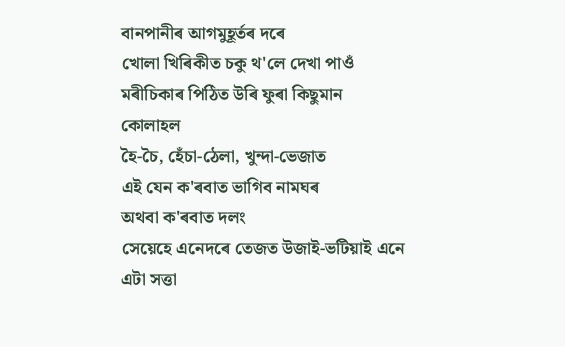বানপানীৰ আগমুহূৰ্তৰ দৰে
খোলা খিৰিকীত চকু থ'লে দেখা পাওঁ
মৰীচিকাৰ পিঠিত উৰি ফুৰা কিছুমান কোলাহল
হৈ-চৈ, হেঁচা-ঠেলা, খুন্দা-ভেজাত
এই যেন ক'ৰবাত ভাগিব নামঘৰ
অথবা ক'ৰবাত দলং
সেয়েহে এনেদৰে তেজত উজাই-ভটিয়াই এনে এটা সত্তা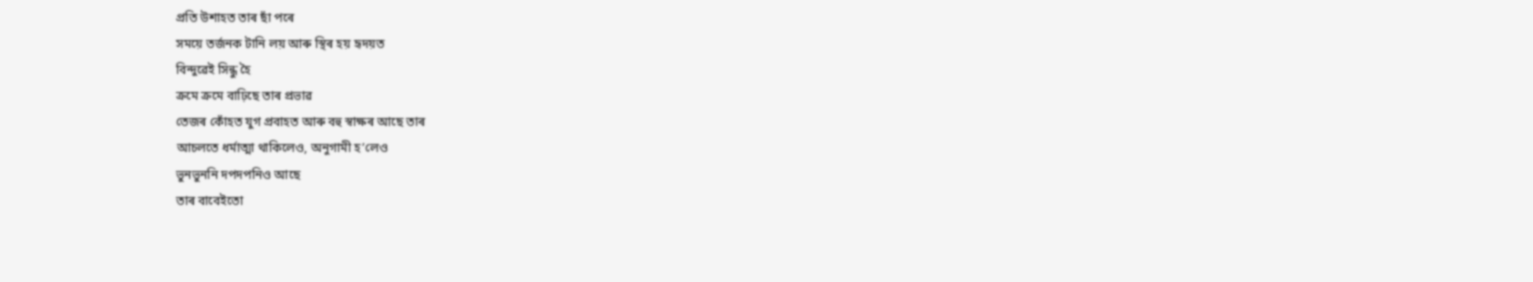প্ৰতি উশাহত তাৰ ছাঁ পৰে
সময়ে তর্জনক টানি লয় আৰু স্থিৰ হয় হৃদয়ত
বিন্দুৱেই সিন্ধু হৈ
ক্ৰমে ক্ৰমে বাঢ়িছে তাৰ প্ৰভাৱ
তেজৰ কোঁহত যুগ প্রবাহত আৰু বহু স্বাক্ষৰ আছে তাৰ
আচলতে ধর্মাত্মা থাকিলেও, অনুগামী হ’লেও
ভুনভুননি দপদপনিও আছে
তাৰ বাবেইতো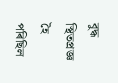বুদ্ধ স্থিতপ্রজ্ঞ হৈ পৰিছিল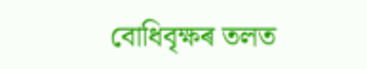বোধিবৃক্ষৰ তলত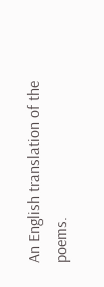An English translation of the poems.